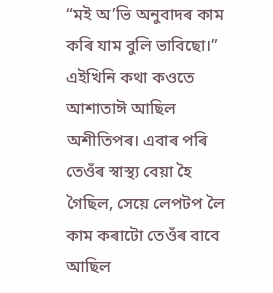“মই অ’ভি অনুবাদৰ কাম কৰি যাম বুলি ভাবিছো।”
এইখিনি কথা কওতে আশাতাঈ আছিল অশীতিপৰ। এবাৰ পৰি তেওঁৰ স্বাস্থ্য বেয়া হৈ গৈছিল, সেয়ে লেপটপ লৈ কাম কৰাটো তেওঁৰ বাবে আছিল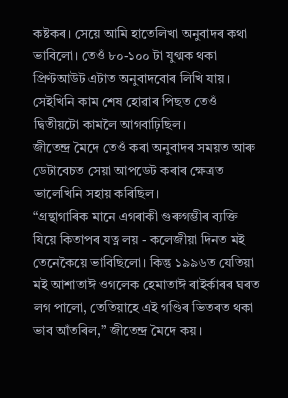কষ্টকৰ। সেয়ে আমি হাতেলিখা অনুবাদৰ কথা ভাবিলো। তেওঁ ৮০-১০০ টা যুগ্মক থকা প্ৰিণ্টআউট এটাত অনুবাদবোৰ লিখি যায়। সেইখিনি কাম শেষ হোৱাৰ পিছত তেওঁ দ্বিতীয়টো কামলৈ আগবাঢ়িছিল।
জীতেন্দ্ৰ মৈদে তেওঁ কৰা অনুবাদৰ সময়ত আৰু ডেটাবেচত সেয়া আপডেট কৰাৰ ক্ষেত্রত ভালেখিনি সহায় কৰিছিল।
“গ্ৰন্থাগাৰিক মানে এগৰাকী গুৰুগম্ভীৰ ব্যক্তি যিয়ে কিতাপৰ যত্ন লয় - কলেজীয়া দিনত মই তেনেকৈয়ে ভাবিছিলো। কিন্তু ১৯৯৬ত যেতিয়া মই আশাতাঈ ওগলেক হেমাতাঈ ৰাইৰ্কাৰৰ ঘৰত লগ পালো, তেতিয়াহে এই গণ্ডিৰ ভিতৰত থকা ভাব আঁতৰিল,” জীতেন্দ্ৰ মৈদে কয়।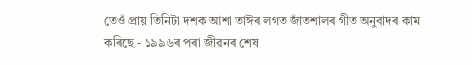তেওঁ প্ৰায় তিনিটা দশক আশা তাঈৰ লগত জাঁতশালৰ গীত অনুবাদৰ কাম কৰিছে - ১৯৯৬ৰ পৰা জীৱনৰ শেষ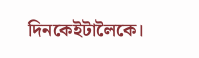দিনকেইটালৈকে।